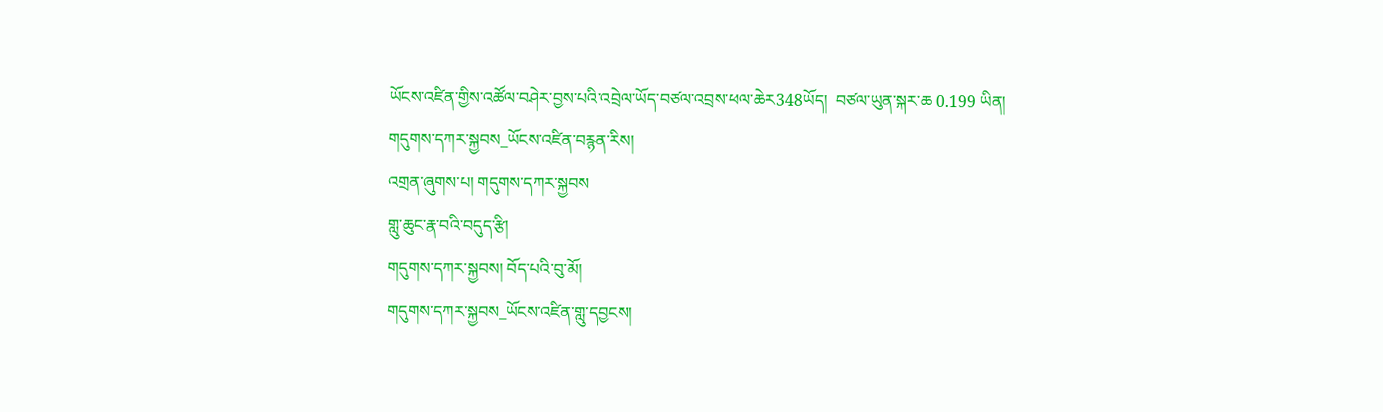ཡོངས་འཛིན་གྱིས་འཚོལ་བཤེར་བྱས་པའི་འབྲེལ་ཡོད་བཙལ་འབྲས་ཕལ་ཆེར348ཡོད།  བཙལ་ཡུན་སྐར་ཆ 0.199 ཡིན།
གདུགས་དཀར་སྐྱབས_ཡོངས་འཛིན་བརྙན་རིས།
འགྲན་ཞུགས་པ། གདུགས་དཀར་སྐྱབས
གླུ་ཆུང་རྣ་བའི་བདུད་རྩི།
གདུགས་དཀར་སྐྱབས། བོད་པའི་བུ་མོ།
གདུགས་དཀར་སྐྱབས_ཡོངས་འཛིན་གླུ་དབྱངས།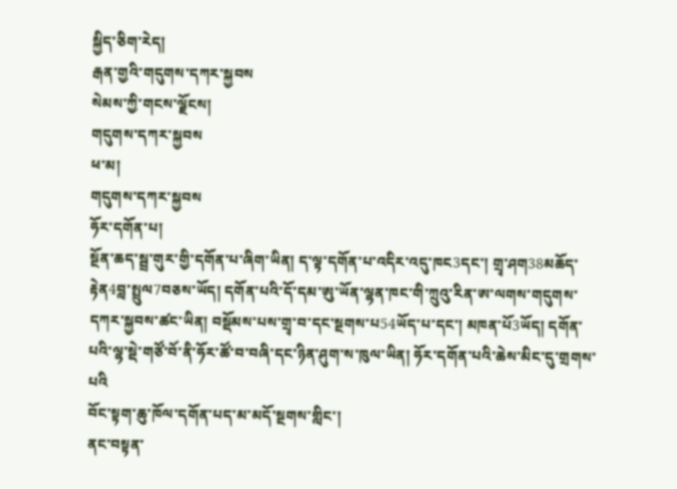སྐྱིད་ཅིག་རེད།
རྒན་གྱའི་གདུགས་དཀར་སྐྱབས
སེམས་ཀྱི་གངས་ལྗོངས།
གདུགས་དཀར་སྐྱབས
ཕ་མ།
གདུགས་དཀར་སྐྱབས
ཧོར་དགོན་པ།
སྔོན་ཆད་སྦྲ་གུར་གྱི་དགོན་པ་ཞིག་ཡིན། ད་ལྟ་དགོན་པ་འདིར་འདུ་ཁང3དང་། གྲྭ་ཤག38མཆོད་རྟེན4བླ་སྤྲུལ7བཅས་ཡོད། དགོན་པའི་དོ་དམ་ཨུ་ཡོན་ལྷན་ཁང་གི་ཀྲུའུ་རིན་ཨ་ལགས་གདུགས་དཀར་སྐྱབས་ཚང་ཡིན། བསྡོམས་པས་གྲྭ་བ་དང་སྔགས་པ54ཡོད་པ་དང་། མཁན་པོ3ཡོད། དགོན་པའི་ལྷ་སྡེ་གཙོ་བོ་ནི་ཧོར་ཚོ་བ་བཞི་དང་ཉིན་ཤུག་ས་ཁུལ་ཡིན། ཧོར་དགོན་པའི་ཆེས་མིང་དུ་གྲགས་པའི
བོང་སྟག་ཆུ་ཁོལ་དགོན་པད་མ་མདོ་སྔགས་གླིང་།
ནང་བསྟན་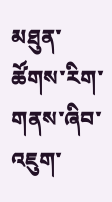མཐུན་ཚོགས་རིག་གནས་ཞིབ་འཇུག་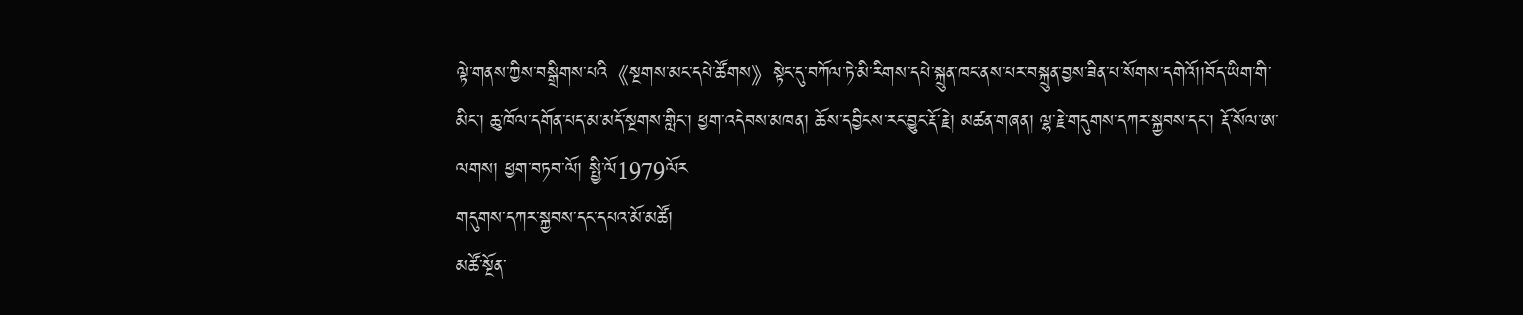ལྟེ་གནས་ཀྱིས་བསྒྲིགས་པའི《སྔགས་མང་དཔེ་ཚོགས》སྟེང་དུ་བཀོལ་ཏེ་མི་རིགས་དཔེ་སྐྲུན་ཁང་ནས་པར་བསྐྲུན་བྱས་ཟིན་པ་སོགས་དགེའོ།།བོད་ཡིག་གི་མིང་། ཆུ་ཁོལ་དགོན་པད་མ་མདོ་སྔགས་གླིང་། ཕྱག་འདེབས་མཁན། ཆོས་དབྱིངས་རང་བྱུང་རྡོ་རྗེ། མཚན་གཞན། ལྷ་རྗེ་གདུགས་དཀར་སྐྱབས་དང་། རྡོ་སོལ་ཨ་ལགས། ཕྱག་བཏབ་ལོ། སྤྱི་ལོ1979ལོར
གདུགས་དཀར་སྐྱབས་དང་དཔའ་མོ་མཚོ།
མཚོ་སྔོན་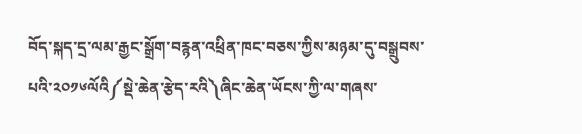བོད་སྐད་དྲ་ལམ་རྒྱང་སྒྲོག་བརྙན་འཕྲིན་ཁང་བཅས་ཀྱིས་མཉམ་དུ་བསྒྲུབས་པའི་༢༠༡༦ལོའི༼སྡེ་ཆེན་རྩེད་རའི༽ཞིང་ཆེན་ཡོངས་ཀྱི་ལ་གཞས་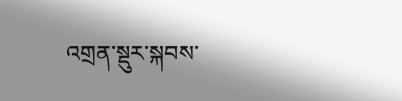འགྲན་སྡུར་སྐབས་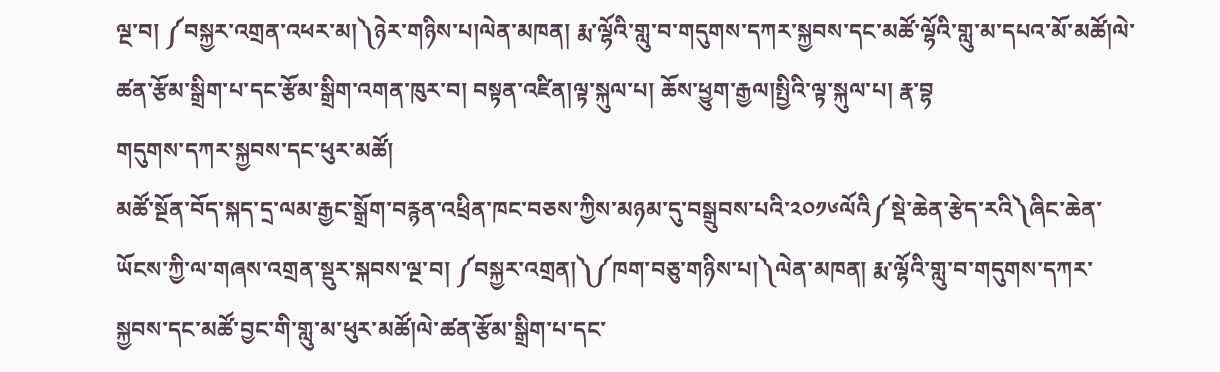ལྔ་བ། ༼བསྐྱར་འགྲན་འཕར་མ།༽ཉེར་གཉིས་པ།ལེན་མཁན། རྨ་ལྷོའི་གླུ་བ་གདུགས་དཀར་སྐྱབས་དང་མཚོ་ལྷོའི་གླུ་མ་དཔའ་མོ་མཚོ།ལེ་ཚན་རྩོམ་སྒྲིག་པ་དང་རྩོམ་སྒྲིག་འགན་ཁུར་བ། བསྟན་འཛིན།ལྟ་སྐུལ་པ། ཆོས་ཕྱུག་རྒྱལ།སྤྱིའི་ལྟ་སྐུལ་པ། རྣ་བྷ
གདུགས་དཀར་སྐྱབས་དང་ཕུར་མཚོ།
མཚོ་སྔོན་བོད་སྐད་དྲ་ལམ་རྒྱང་སྒྲོག་བརྙན་འཕྲིན་ཁང་བཅས་ཀྱིས་མཉམ་དུ་བསྒྲུབས་པའི་༢༠༡༦ལོའི༼སྡེ་ཆེན་རྩེད་རའི༽ཞིང་ཆེན་ཡོངས་ཀྱི་ལ་གཞས་འགྲན་སྡུར་སྐབས་ལྔ་བ། ༼བསྐྱར་འགྲན།༽༼ཁག་བཅུ་གཉིས་པ།༽ལེན་མཁན། རྨ་ལྷོའི་གླུ་བ་གདུགས་དཀར་སྐྱབས་དང་མཚོ་བྱང་གི་གླུ་མ་ཕུར་མཚོ།ལེ་ཚན་རྩོམ་སྒྲིག་པ་དང་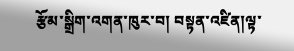རྩོམ་སྒྲིག་འགན་ཁུར་བ། བསྟན་འཛིན།ལྟ་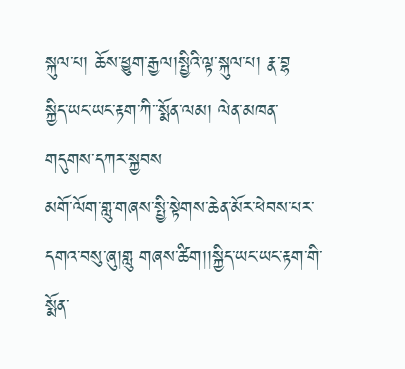སྐུལ་པ། ཆོས་ཕྱུག་རྒྱལ།སྤྱིའི་ལྟ་སྐུལ་པ། རྣ་བྷ
སྐྱིད་ཡང་ཡང་རྟག་ཀི་་སྨོན་ལམ། ལེན་མཁན་གདུགས་དཀར་སྐྱབས
མགོ་ལོག་གླུ་གཞས་སྤྱི་སྟེགས་ཆེན་མོར་ཕེབས་པར་དགའ་བསུ་ཞུ།གླུ གཞས་ཚིག།།སྐྱིད་ཡང་ཡང་རྟག་གི་སྨོན་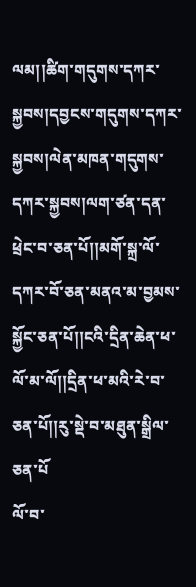ལམ།།ཚིག་གདུགས་དཀར་སྐྱབས།དབྱངས་གདུགས་དཀར་སྐྱབས།ལེན་མཁན་གདུགས་དཀར་སྐྱབས།ལག་ཙན་དན་ཕྲེང་བ་ཅན་པོ།།མགོ་སྐྲ་ལོ་དཀར་བོ་ཅན་མནའ་མ་བྱམས་སྐྱོང་ཅན་པོ།།ངའི་དྲིན་ཆེན་ཕ་ལོ་མ་ལོ།།དྲིན་ཕ་མའི་རེ་བ་ཅན་པོ།།རུ་སྡེ་བ་མཐུན་སྒྲིལ་ཅན་པོ
ལོ་བ་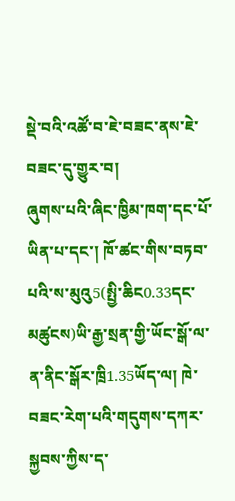སྡེ་བའི་འཚོ་བ་ཇེ་བཟང་ནས་ཇེ་བཟང་དུ་གྱུར་བ།
ཞུགས་པའི་ཞིང་ཁྱིམ་ཁག་དང་པོ་ཡིན་པ་དང་། ཁོ་ཚང་གིས་བཏབ་པའི་ས་མུའུ5(སྤྱི་ཆིང0.33དང་མཚུངས)ཡི་རྒྱ་སྲན་གྱི་ཡོང་སྒོ་ལ་ན་ནིང་སྒོར་ཁྲི1.35ཡོད་ལ། ཁེ་བཟང་རེག་པའི་གདུགས་དཀར་སྐྱབས་ཀྱིས་ད་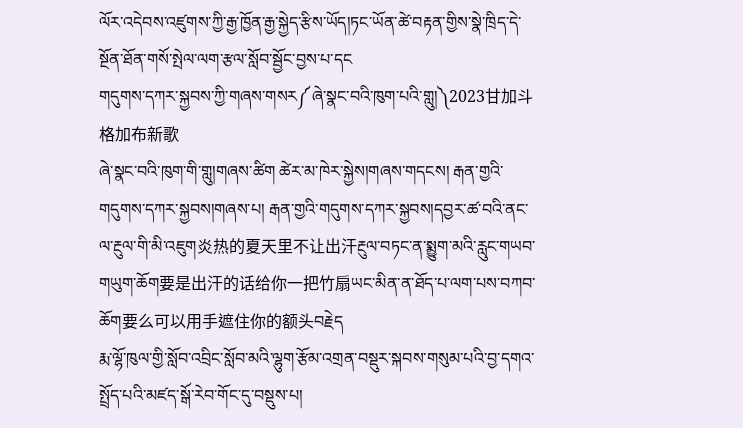ལོར་འདེབས་འཛུགས་ཀྱི་རྒྱ་ཁྱོན་རྒྱ་སྐྱེད་རྩིས་ཡོད།ཏང་ཡོན་ཚེ་བརྟན་གྱིས་སྣེ་ཁྲིད་དེ་སྔོན་ཐོན་གསོ་སྤེལ་ལག་རྩལ་སློབ་སྦྱོང་བྱས་པ་དང
གདུགས་དཀར་སྐྱབས་ཀྱི་གཞས་གསར༼ཞེ་སྣང་བའི་ཁུག་པའི་གླུ།༽2023甘加斗格加布新歌
ཞེ་སྣང་བའི་ཁུག་གི་གླུ།གཞས་ཚིག ཚེར་མ་ཁེར་སྐྱེས།གཞས་གདངས། རྒན་གྱའི་གདུགས་དཀར་སྐྱབས།གཞས་པ། རྒན་གྱའི་གདུགས་དཀར་སྐྱབས།དབྱར་ཚ་བའི་ནང་ལ་རྔུལ་གི་མི་འཇུག炎热的夏天里不让出汗རྔུལ་བཏང་ན་སྨྱུག་མའི་རླུང་གཡབ་གཡུག་ཆོག要是出汗的话给你一把竹扇ཡང་མིན་ན་ཐོད་པ་ལག་པས་བཀབ་ཆོག要么可以用手遮住你的额头བརྗེད
རྨ་ལྷོ་ཁུལ་གྱི་སློབ་འབྲིང་སློབ་མའི་ལྷུག་རྩོམ་འགྲན་བསྡུར་སྐབས་གསུམ་པའི་བྱ་དགའ་སྤྲོད་པའི་མཛད་སྒོ་རེབ་གོང་དུ་བསྡུས་པ།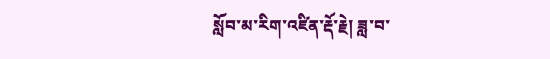སློབ་མ་རིག་འཛིན་རྡོ་རྗེ། ཟླ་བ་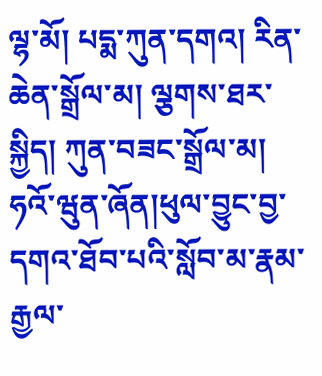ལྷ་མོ། པདྨ་ཀུན་དགའ། རིན་ཆེན་སྒྲོལ་མ། ལྕགས་ཐར་སྐྱིད། ཀུན་བཟང་སྒྲོལ་མ། ཧའོ་ཝུན་ཞོན།ཕུལ་བྱུང་བྱ་དགའ་ཐོབ་པའི་སློབ་མ་རྣམ་རྒྱལ་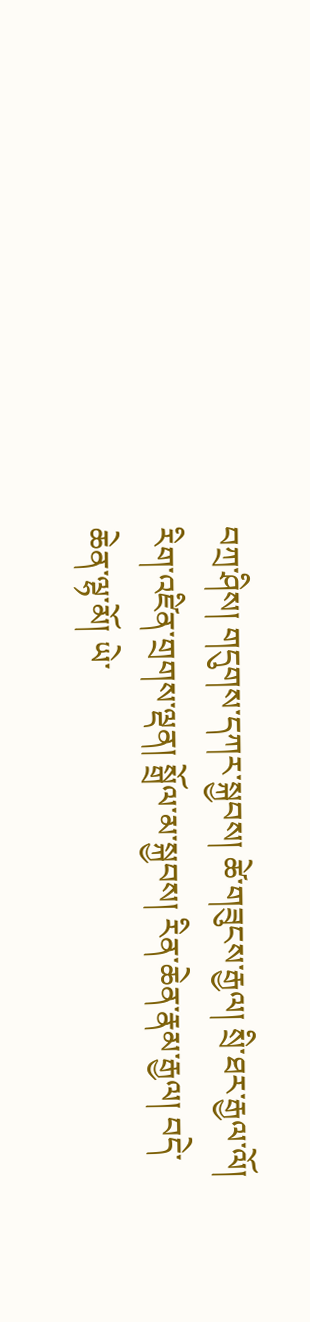བཀྲ་ཤིས། གདུགས་དཀར་སྐྱབས། ཚེ་གཟུངས་རྒྱལ། སྲི་ཐར་རྒྱལ་ལོ། རིག་འཛིན་གྲགས་ལྡན། སྒྲོལ་མ་སྐྱབས། རིན་ཆེན་རྣམ་རྒྱལ། བདེ་ཆེན་ལྷ་མོ། ཡེ་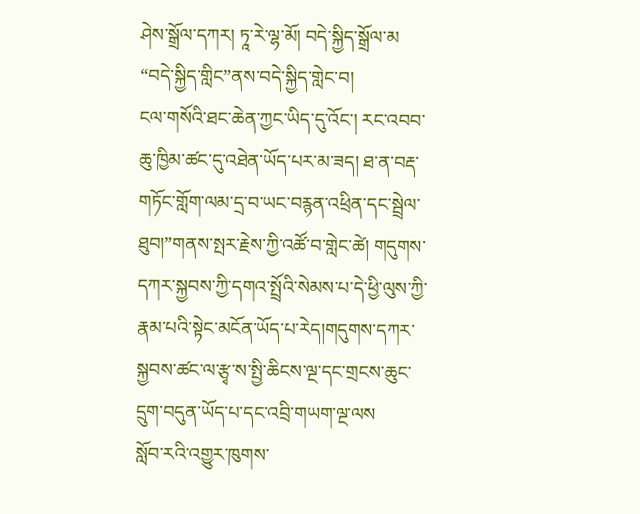ཤེས་སྒྲོལ་དཀར། ཏཱ་རེ་ལྷ་མོ། བདེ་སྐྱིད་སྒྲོལ་མ
“བདེ་སྐྱིད་གླིང”ནས་བདེ་སྐྱིད་གླེང་བ།
ངལ་གསོའི་ཐང་ཆེན་ཀྱང་ཡིད་དུ་འོང་། རང་འབབ་ཆུ་ཁྱིམ་ཚང་དུ་འཐེན་ཡོད་པར་མ་ཟད། ཐ་ན་བརྡ་གཏོང་གློག་ལམ་དྲ་བ་ཡང་བརྙན་འཕྲིན་དང་སྦྲེལ་ཐུབ།”གནས་སྤར་རྗེས་ཀྱི་འཚོ་བ་གླེང་ཚེ། གདུགས་དཀར་སྐྱབས་ཀྱི་དགའ་སྤྲོའི་སེམས་པ་དེ་ཕྱི་ལུས་ཀྱི་རྣམ་པའི་སྟེང་མངོན་ཡོད་པ་རེད།གདུགས་དཀར་སྐྱབས་ཚང་ལ་རྩྭ་ས་སྤྱི་ཆིངས་ལྔ་དང་གྲངས་ཆུང་དྲུག་བདུན་ཡོད་པ་དང་འབྲི་གཡག་ལྔ་ལས
སློབ་རའི་འགྱུར་ཁུགས་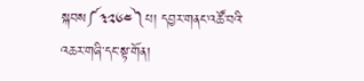སྐབས༼༣༢༦༤༽པ། དབྱར་གནང་འཚོ་བའི་འཆར་གཞི་དང་སྟ་གོན།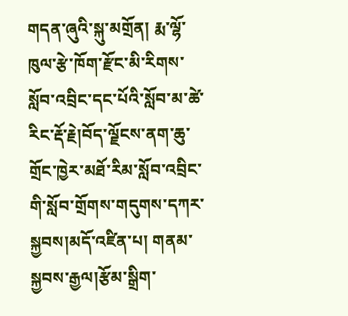གདན་ཞུའི་སྐུ་མགྲོན། རྨ་ལྷོ་ཁུལ་རྩེ་ཁོག་རྫོང་མི་རིགས་སློབ་འབྲིང་དང་པོའི་སློབ་མ་ཚེ་རིང་རྡོ་རྗེ།བོད་ལྗོངས་ནག་ཆུ་གྲོང་ཁྱེར་མཐོ་རིམ་སློབ་འབྲིང་གི་སློབ་གྲོགས་གདུགས་དཀར་སྐྱབས།མདོ་འཛིན་པ། གནམ་སྐྱབས་རྒྱལ།རྩོམ་སྒྲིག་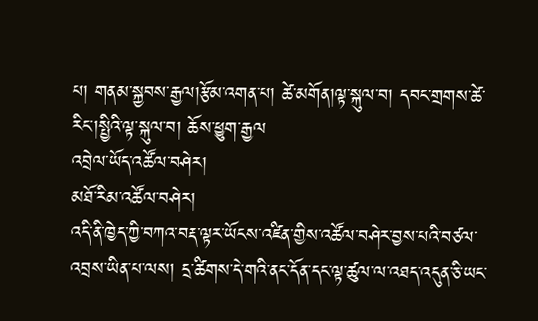པ། གནམ་སྐྱབས་རྒྱལ།རྩོམ་འགན་པ། ཚེ་མགོན།ལྟ་སྐུལ་བ། དབང་གྲགས་ཚེ་རིང་།སྤྱིའི་ལྟ་སྐུལ་བ། ཆོས་ཕྱུག་རྒྱལ
འབྲེལ་ཡོད་འཚོལ་བཤེར།
མཐོ་རིམ་འཚོལ་བཤེར།
འདི་ནི་ཁྱེད་ཀྱི་བཀའ་བརྡ་ལྟར་ཡོངས་འཛིན་གྱིས་འཚོལ་བཤེར་བྱས་པའི་བཙལ་འབྲས་ཡིན་པ་ལས། དྲ་ཚིགས་དེ་གའི་ནང་དོན་དང་ལྟ་ཚུལ་ལ་འཐད་འདུན་ཅི་ཡང་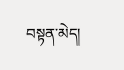བསྟན་མེད།